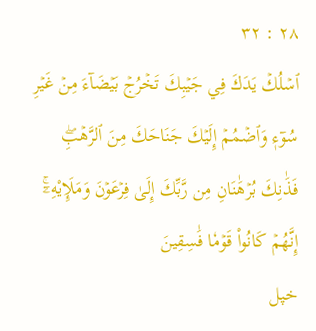٢٨ : ٣٢
ٱسۡلُكۡ يَدَكَ فِي جَيۡبِكَ تَخۡرُجۡ بَيۡضَآءَ مِنۡ غَيۡرِ سُوٓءٖ وَٱضۡمُمۡ إِلَيۡكَ جَنَاحَكَ مِنَ ٱلرَّهۡبِۖ فَذَٰنِكَ بُرۡهَٰنَانِ مِن رَّبِّكَ إِلَىٰ فِرۡعَوۡنَ وَمَلَإِيْهِۦٓۚ إِنَّهُمۡ كَانُواْ قَوۡمٗا فَٰسِقِينَ
خپل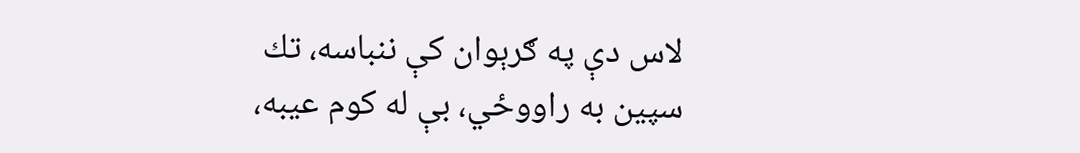لاس دې په ګرېوان كې ننباسه، تك سپين به راووځي، بې له كوم عيبه،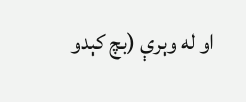او له وېرې (بچ كېدو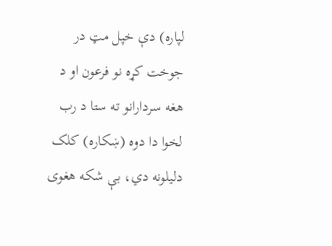لپاره) دې خپل مټ در جوخت كړه نو فرعون او د هغه سردارانو ته ستا د رب لخوا دا دوه (ښكاره) کلک دلیلونه دي، بې شكه هغوى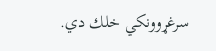سرغړوونکي خلك دي.